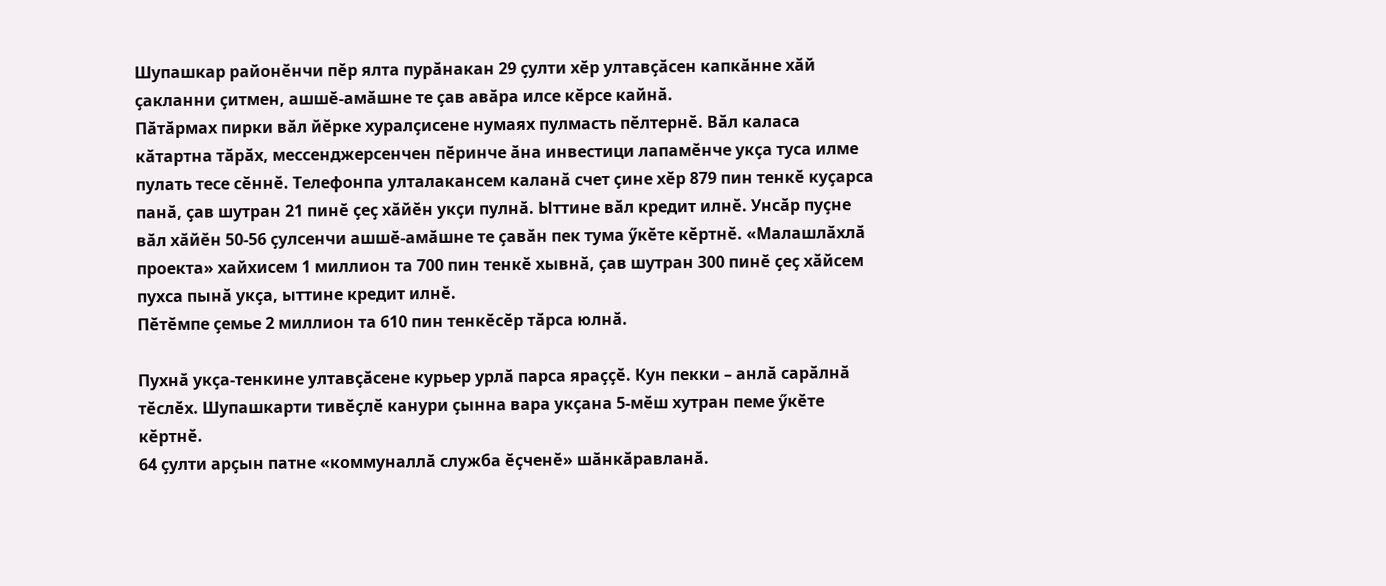Шупашкар районӗнчи пӗр ялта пурӑнакан 29 ҫулти хӗр ултавҫӑсен капкӑнне хӑй ҫакланни ҫитмен, ашшӗ-амӑшне те ҫав авӑра илсе кӗрсе кайнӑ.
Пӑтӑрмах пирки вӑл йӗрке хуралҫисене нумаях пулмасть пӗлтернӗ. Вӑл каласа кӑтартна тӑрӑх, мессенджерсенчен пӗринче ӑна инвестици лапамӗнче укҫа туса илме пулать тесе сӗннӗ. Телефонпа улталакансем каланӑ счет ҫине хӗр 879 пин тенкӗ куҫарса панӑ, ҫав шутран 21 пинӗ ҫеҫ хӑйӗн укҫи пулнӑ. Ыттине вӑл кредит илнӗ. Унсӑр пуҫне вӑл хӑйӗн 50-56 ҫулсенчи ашшӗ-амӑшне те ҫавӑн пек тума ӳкӗте кӗртнӗ. «Малашлӑхлӑ проекта» хайхисем 1 миллион та 700 пин тенкӗ хывнӑ, ҫав шутран 300 пинӗ ҫеҫ хӑйсем пухса пынӑ укҫа, ыттине кредит илнӗ.
Пӗтӗмпе ҫемье 2 миллион та 610 пин тенкӗсӗр тӑрса юлнӑ.

Пухнӑ укҫа-тенкине ултавҫӑсене курьер урлӑ парса яраҫҫӗ. Кун пекки – анлӑ сарӑлнӑ тӗслӗх. Шупашкарти тивӗҫлӗ канури ҫынна вара укҫана 5-мӗш хутран пеме ӳкӗте кӗртнӗ.
64 ҫулти арҫын патне «коммуналлӑ служба ӗҫченӗ» шӑнкӑравланӑ.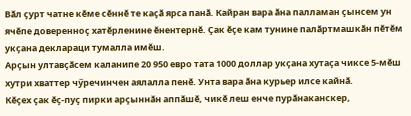Вӑл ҫурт чатне кӗме сӗннӗ те каҫӑ ярса панӑ. Кайран вара ӑна палламан ҫынсем ун ячӗпе доверенноҫ хатӗрленине ӗнентернӗ. Ҫак ӗҫе кам тунине палӑртмашкӑн пӗтӗм укҫана деклараци тумалла имӗш.
Арҫын ултавҫӑсем каланипе 20 950 евро тата 1000 доллар укҫана хутаҫа чиксе 5-мӗш хутри хваттер чӳречинчен аялалла пенӗ. Унта вара ӑна курьер илсе кайнӑ.
Кӗҫех ҫак ӗҫ-пуҫ пирки арҫыннӑн аппӑшӗ, чикӗ леш енче пурӑнаканскер,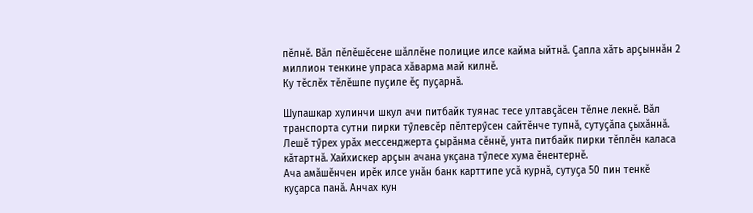пӗлнӗ. Вӑл пӗлӗшӗсене шӑллӗне полицие илсе кайма ыйтнӑ. Ҫапла хӑть арҫыннӑн 2 миллион тенкине упраса хӑварма май килнӗ.
Ку тӗслӗх тӗлӗшпе пуҫиле ӗҫ пуҫарнӑ.

Шупашкар хулинчи шкул ачи питбайк туянас тесе ултавҫӑсен тӗлне лекнӗ. Вӑл транспорта сутни пирки тӳлевсӗр пӗлтерӳсен сайтӗнче тупнӑ, сутуҫӑпа ҫыхӑннӑ.
Лешӗ тӳрех урӑх мессенджерта ҫырӑнма сӗннӗ, унта питбайк пирки тӗплӗн каласа кӑтартнӑ. Хайхискер арҫын ачана укҫана тӳлесе хума ӗнентернӗ.
Ача амӑшӗнчен ирӗк илсе унӑн банк карттипе усӑ курнӑ, сутуҫа 50 пин тенкӗ куҫарса панӑ. Анчах кун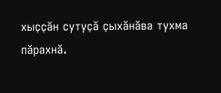хыҫҫӑн сутуҫӑ ҫыхӑнӑва тухма пӑрахнӑ.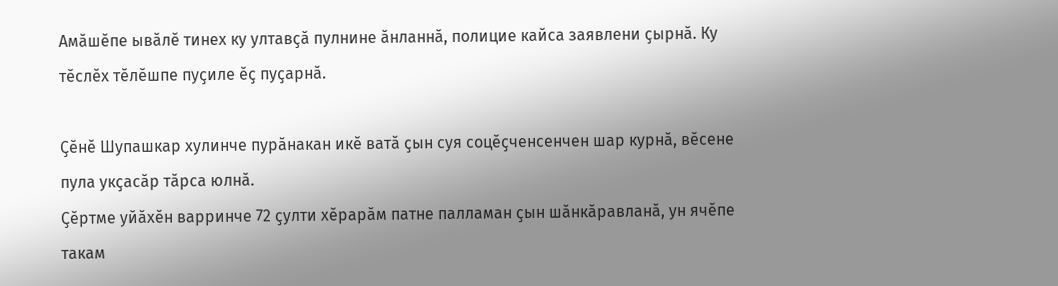Амӑшӗпе ывӑлӗ тинех ку ултавҫӑ пулнине ӑнланнӑ, полицие кайса заявлени ҫырнӑ. Ку тӗслӗх тӗлӗшпе пуҫиле ӗҫ пуҫарнӑ.

Ҫӗнӗ Шупашкар хулинче пурӑнакан икӗ ватӑ ҫын суя соцӗҫченсенчен шар курнӑ, вӗсене пула укҫасӑр тӑрса юлнӑ.
Ҫӗртме уйӑхӗн варринче 72 ҫулти хӗрарӑм патне палламан ҫын шӑнкӑравланӑ, ун ячӗпе такам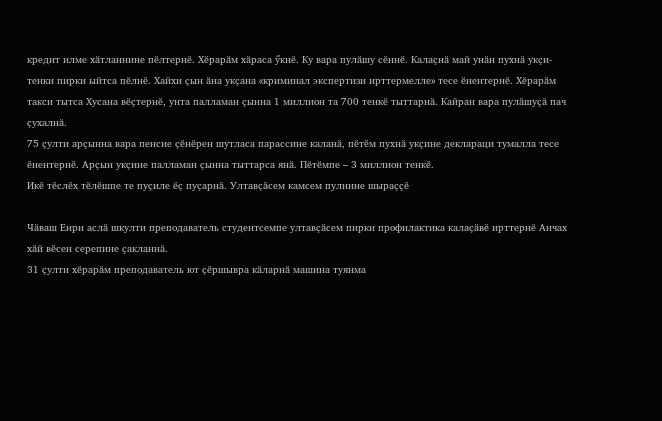кредит илме хӑтланнине пӗлтернӗ. Хӗрарӑм хӑраса ӳкнӗ. Ку вара пулӑшу сӗннӗ. Калаҫнӑ май унӑн пухнӑ укҫи-тенки пирки ыйтса пӗлнӗ. Хайхи ҫын ӑна укҫана «криминал экспертизи ирттермелле» тесе ӗнентернӗ. Хӗрарӑм такси тытса Хусана вӗҫтернӗ, унта палламан ҫынна 1 миллион та 700 тенкӗ тыттарнӑ. Кайран вара пулӑшуҫӑ пач ҫухалнӑ.
75 ҫулти арҫынна вара пенсие ҫӗнӗрен шутласа парассине каланӑ, пӗтӗм пухнӑ укҫине деклараци тумалла тесе ӗнентернӗ. Арҫын укҫине палламан ҫынна тыттарса янӑ. Пӗтӗмпе – 3 миллион тенкӗ.
Икӗ тӗслӗх тӗлӗшпе те пуҫиле ӗҫ пуҫарнӑ. Ултавҫӑсем камсем пулнине шыраҫҫӗ

Чӑваш Енри аслӑ шкулти преподаватель студентсемпе ултавҫӑсем пирки профилактика калаҫӑвӗ ирттернӗ Анчах хӑй вӗсен серепине ҫакланнӑ.
31 ҫулти хӗрарӑм преподаватель ют ҫӗршывра кӑларнӑ машина туянма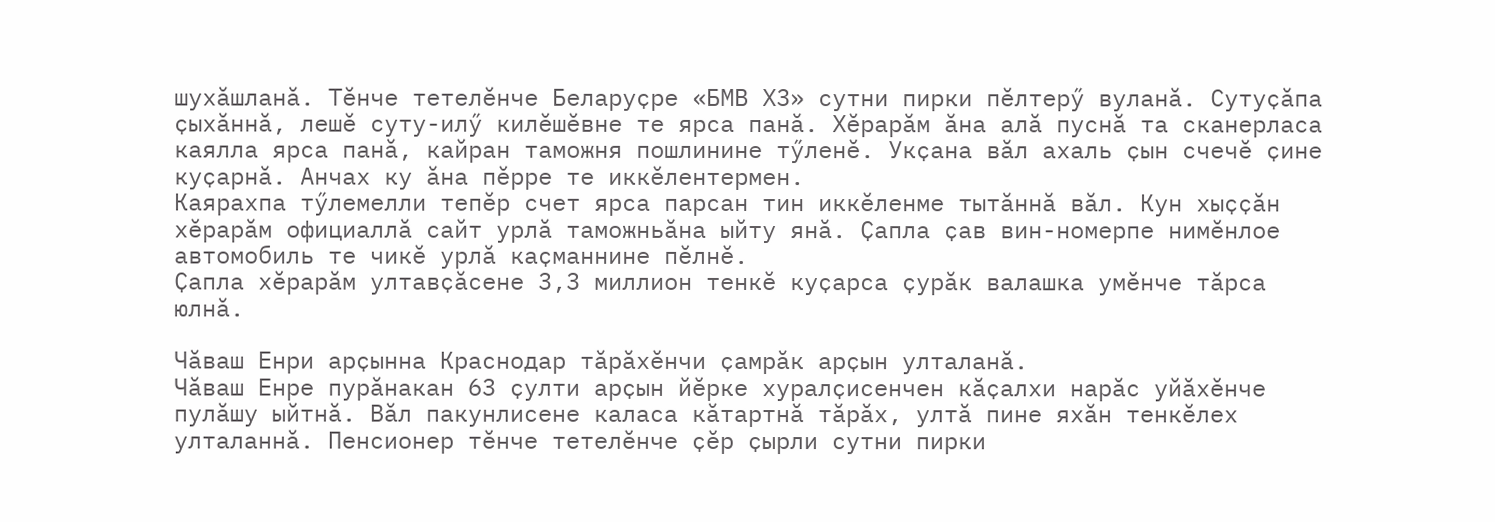шухӑшланӑ. Тӗнче тетелӗнче Беларуҫре «БМВ Х3» сутни пирки пӗлтерӳ вуланӑ. Сутуҫӑпа ҫыхӑннӑ, лешӗ суту-илӳ килӗшӗвне те ярса панӑ. Хӗрарӑм ӑна алӑ пуснӑ та сканерласа каялла ярса панӑ, кайран таможня пошлинине тӳленӗ. Укҫана вӑл ахаль ҫын счечӗ ҫине куҫарнӑ. Анчах ку ӑна пӗрре те иккӗлентермен.
Каярахпа тӳлемелли тепӗр счет ярса парсан тин иккӗленме тытӑннӑ вӑл. Кун хыҫҫӑн хӗрарӑм официаллӑ сайт урлӑ таможньӑна ыйту янӑ. Ҫапла ҫав вин-номерпе нимӗнлое автомобиль те чикӗ урлӑ каҫманнине пӗлнӗ.
Ҫапла хӗрарӑм ултавҫӑсене 3,3 миллион тенкӗ куҫарса ҫурӑк валашка умӗнче тӑрса юлнӑ.

Чӑваш Енри арҫынна Краснодар тӑрӑхӗнчи ҫамрӑк арҫын улталанӑ.
Чӑваш Енре пурӑнакан 63 ҫулти арҫын йӗрке хуралҫисенчен кӑҫалхи нарӑс уйӑхӗнче пулӑшу ыйтнӑ. Вӑл пакунлисене каласа кӑтартнӑ тӑрӑх, ултӑ пине яхӑн тенкӗлех улталаннӑ. Пенсионер тӗнче тетелӗнче ҫӗр ҫырли сутни пирки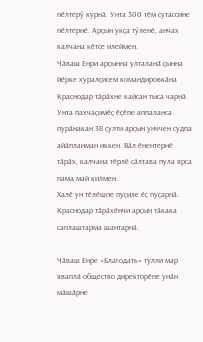пӗлтерӳ курнӑ. Унта 300 тӗм сутассине пӗлтернӗ. Арҫын укҫа тӳленӗ, анчах калчана кӗтсе илеймен.
Чӑваш Енри арҫынна улталанӑ ҫынна йӗрке хуралҫисем командировкӑна Краснодар тӑрӑхне кайсан тыса чарнӑ. Унта пахчаҫимӗҫ ӗҫӗпе аппаланса пурӑнакан 38 ҫулти арҫын унччен судпа айӑпланман иккен. Вӑл ӗнентернӗ тӑрӑх, калчана тӗрлӗ сӑлтава пула ярса пама май килмен.
Халӗ ун тӗлӗшпе пуҫиле ӗҫ пуҫарнӑ. Краснодар тӑрӑхӗнчи арҫын тӑкака саплаштарма шантарнӑ.

Чӑваш Енре «Благодать» тулли мар яваплӑ общество директорӗпе унӑн мӑшӑрне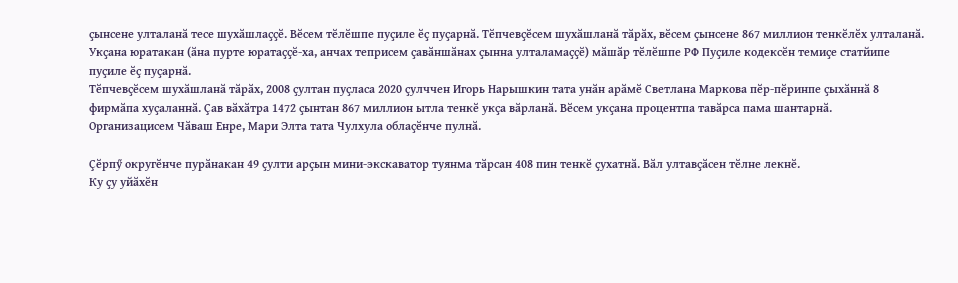ҫынсене улталанӑ тесе шухӑшлаҫҫӗ. Вӗсем тӗлӗшпе пуҫиле ӗҫ пуҫарнӑ. Тӗпчевҫӗсем шухӑшланӑ тӑрӑх, вӗсем ҫынсене 867 миллион тенкӗлӗх улталанӑ.
Укҫана юратакан (ӑна пурте юратаҫҫӗ-ха, анчах теприсем ҫавӑншӑнах ҫынна улталамаҫҫӗ) мӑшӑр тӗлӗшпе РФ Пуҫиле кодексӗн темиҫе статйипе пуҫиле ӗҫ пуҫарнӑ.
Тӗпчевҫӗсем шухӑшланӑ тӑрӑх, 2008 ҫултан пуҫласа 2020 ҫулччен Игорь Нарышкин тата унӑн арӑмӗ Светлана Маркова пӗр-пӗринпе ҫыхӑннӑ 8 фирмӑпа хуҫаланнӑ. Ҫав вӑхӑтра 1472 ҫынтан 867 миллион ытла тенкӗ укҫа вӑрланӑ. Вӗсем укҫана процентпа тавӑрса пама шантарнӑ.
Организацисем Чӑваш Енре, Мари Элта тата Чулхула облаҫӗнче пулнӑ.

Ҫӗрпӳ округӗнче пурӑнакан 49 ҫулти арҫын мини-экскаватор туянма тӑрсан 408 пин тенкӗ ҫухатнӑ. Вӑл ултавҫӑсен тӗлне лекнӗ.
Ку ҫу уйӑхӗн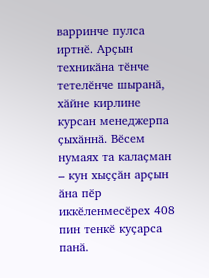варринче пулса иртнӗ. Арҫын техникӑна тӗнче тетелӗнче шыранӑ, хӑйне кирлине курсан менеджерпа ҫыхӑннӑ. Вӗсем нумаях та калаҫман – кун хыҫҫӑн арҫын ӑна пӗр иккӗленмесӗрех 408 пин тенкӗ куҫарса панӑ.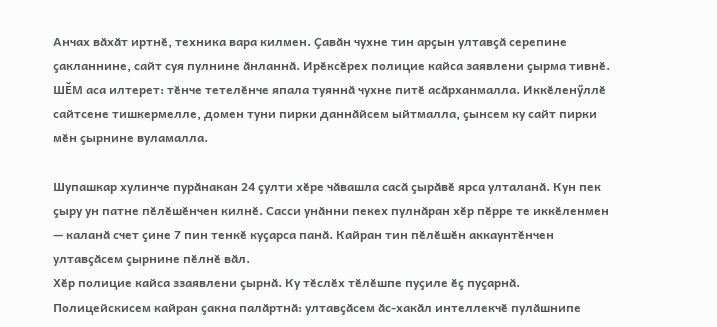Анчах вӑхӑт иртнӗ, техника вара килмен. Ҫавӑн чухне тин арҫын ултавҫӑ серепине ҫакланнине, сайт суя пулнине ӑнланнӑ. Ирӗксӗрех полицие кайса заявлени ҫырма тивнӗ.
ШӖМ аса илтерет: тӗнче тетелӗнче япала туяннӑ чухне питӗ асӑрханмалла. Иккӗленӳллӗ сайтсене тишкермелле, домен туни пирки даннӑйсем ыйтмалла, ҫынсем ку сайт пирки мӗн ҫырнине вуламалла.

Шупашкар хулинче пурӑнакан 24 ҫулти хӗре чӑвашла сасӑ ҫырӑвӗ ярса улталанӑ. Кун пек ҫыру ун патне пӗлӗшӗнчен килнӗ. Сасси унӑнни пекех пулнӑран хӗр пӗрре те иккӗленмен — каланӑ счет ҫине 7 пин тенкӗ куҫарса панӑ. Кайран тин пӗлӗшӗн аккаунтӗнчен ултавҫӑсем ҫырнине пӗлнӗ вӑл.
Хӗр полицие кайса ззаявлени ҫырнӑ. Ку тӗслӗх тӗлӗшпе пуҫиле ӗҫ пуҫарнӑ.
Полицейскисем кайран ҫакна палӑртнӑ: ултавҫӑсем ӑс-хакӑл интеллекчӗ пулӑшнипе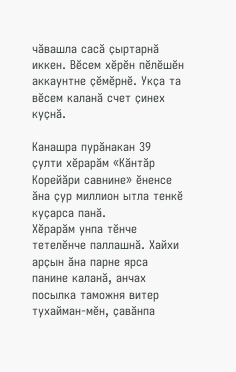чӑвашла сасӑ ҫыртарнӑ иккен. Вӗсем хӗрӗн пӗлӗшӗн аккаунтне ҫӗмӗрнӗ. Укҫа та вӗсем каланӑ счет ҫинех куҫнӑ.

Канашра пурӑнакан 39 ҫулти хӗрарӑм «Кӑнтӑр Корейӑри савнине» ӗненсе ӑна ҫур миллион ытла тенкӗ куҫарса панӑ.
Хӗрарӑм унпа тӗнче тетелӗнче паллашнӑ. Хайхи арҫын ӑна парне ярса панине каланӑ, анчах посылка таможня витер тухайман-мӗн, ҫавӑнпа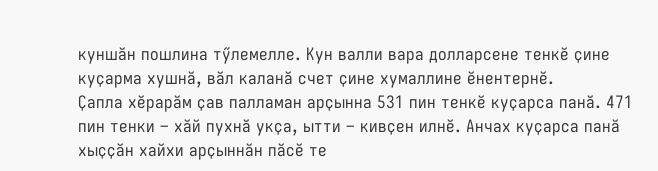куншӑн пошлина тӳлемелле. Кун валли вара долларсене тенкӗ ҫине куҫарма хушнӑ, вӑл каланӑ счет ҫине хумаллине ӗнентернӗ.
Ҫапла хӗрарӑм ҫав палламан арҫынна 531 пин тенкӗ куҫарса панӑ. 471 пин тенки – хӑй пухнӑ укҫа, ытти – кивҫен илнӗ. Анчах куҫарса панӑ хыҫҫӑн хайхи арҫыннӑн пӑсӗ те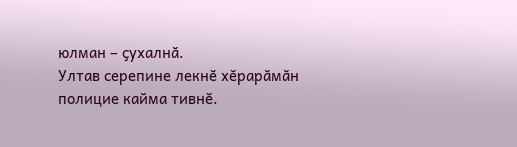юлман – ҫухалнӑ.
Ултав серепине лекнӗ хӗрарӑмӑн полицие кайма тивнӗ.